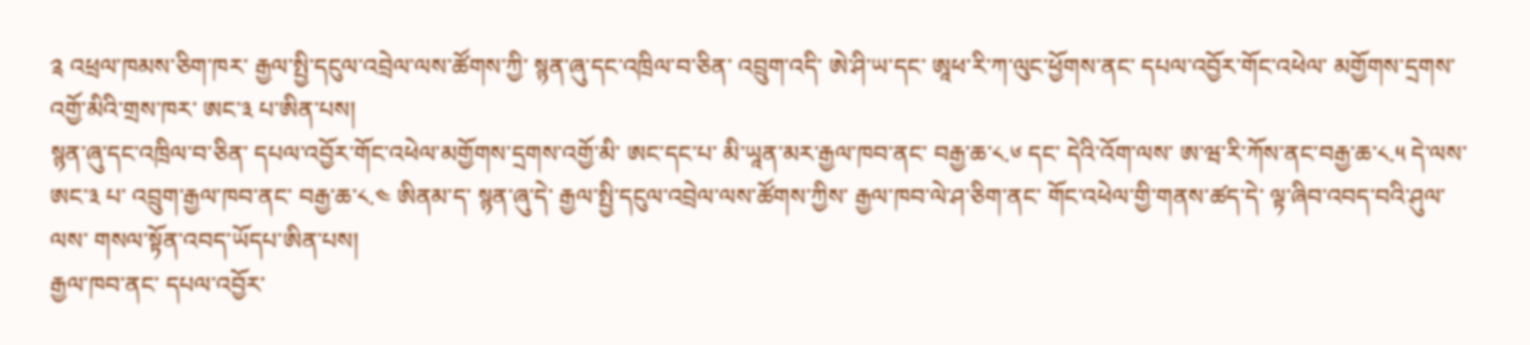༉ འཕྲལ་ཁམས་ཅིག་ཁར་ རྒྱལ་སྤྱི་དངུལ་འབྲེལ་ལས་ཚོགས་ཀྱི་ སྙན་ཞུ་དང་འཁྲིལ་བ་ཅིན་ འབྲུག་འདི་ ཨེ་ཤི་ཡ་དང་ ཨཱཕ་རི་ཀ་ལུང་ཕྱོགས་ནང་ དཔལ་འབྱོར་གོང་འཕེལ་ མགྱོགས་དྲགས་འགྱོ་མིའི་གྲས་ཁར་ ཨང་༣ པ་ཨིན་པས།
སྙན་ཞུ་དང་འཁྲིལ་བ་ཅིན་ དཔལ་འབྱོར་གོང་འཕེལ་མགྱོགས་དྲགས་འགྱོ་མི་ ཨང་དང་པ་ མི་ཡཱན་མར་རྒྱལ་ཁབ་ནང་ བརྒྱ་ཆ་༨.༦ དང་ དེའི་འོག་ལས་ ཨ་ཝ་རི་ཀོས་ནང་བརྒྱ་ཆ་༨.༥ དེ་ལས་ ཨང་༣ པ་ འབྲུག་རྒྱལ་ཁབ་ནང་ བརྒྱ་ཆ་༨.༤ ཨིནམ་ད་ སྙན་ཞུ་དེ་ རྒྱལ་སྤྱི་དངུལ་འབྲེལ་ལས་ཚོགས་ཀྱིས་ རྒྱལ་ཁབ་ལེ་ཤ་ཅིག་ནང་ གོང་འཕེལ་གྱི་གནས་ཚད་དེ་ ལྟ་ཞིབ་འབད་བའི་ཤུལ་ལས་ གསལ་སྟོན་འབད་ཡོདཔ་ཨིན་པས།
རྒྱལ་ཁབ་ནང་ དཔལ་འབྱོར་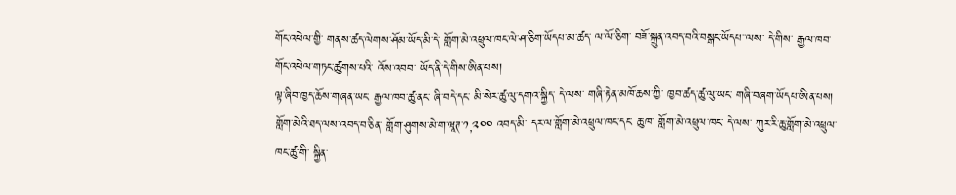གོང་འཕེལ་གྱི་ གནས་ཚད་ལེགས་ཤོམ་ཡོད་མི་དེ་ གློག་མེ་འཕྲུལ་ཁང་ལེ་ཤ་ཅིག་ཡོདཔ་མ་ཚད་ ལ་ལོ་ཅིག་ བཟོ་སྐྲུན་འབད་བའི་བསྒང་ཡོདཔ་་ལས་ དེ་གིས་ རྒྱལ་ཁབ་གོང་འཕེལ་གཏང་ཚུགས་པའི་ འོས་འབབ་ ཡོད་ནི་དེ་གིས་ཨིན་པས།
ལྟ་ཞིབ་ཁྱད་ཆོས་གཞན་ཡང་ རྒྱལ་ཁབ་ཚུ་ནང་ ཞི་བདེ་དང་ མི་སེར་ཚུ་ལུ་དགའ་སྐྱིད་ དེ་ལས་ གཞི་རྟེན་མཁོ་ཆས་ཀྱི་ ཁྱབ་ཚད་ཚུ་ལུ་ཡང་ གཞི་བཞག་ཡོདཔ་ཨིན་པས།
གློག་མེའི་ཐད་ལས་འབད་བ་ཅིན་ གློག་ཤུགས་མེ་ག་ཝཱཊ་༡,༢༠༠ འབད་མི་ དར་ལ་གློག་མེ་འཕྲུལ་ཁང་དང་ ཆུ་ཁ་ གློག་མེ་འཕྲུལ་ཁང་ དེ་ལས་ ཀུར་རི་ཆུ་གློག་མེ་འཕྲུལ་ཁང་ཚུ་གི་ སྐྱིན་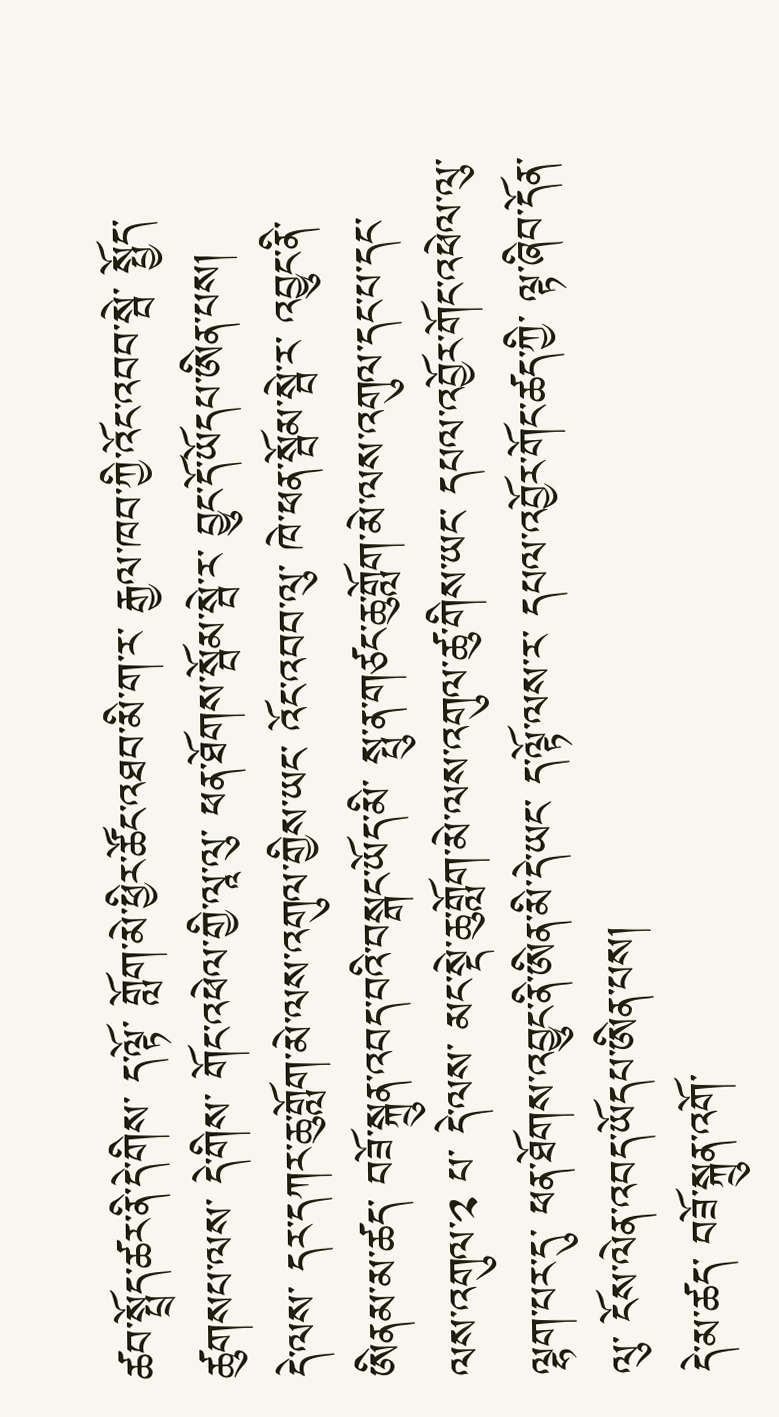ཚབ་སྤྲོད་ཚར་ནི་དེ་གིས་ ད་ལྟོ་ གློག་མེ་ཕྱིར་ཚོང་འཐབ་མི་ག་ར་ རྒྱལ་ཁབ་ཀྱི་འོང་འབབ་སྦེ་ སྤྱོད་ཚུགསཔ་ལས་ དེ་གིས་ གོང་འཕེལ་གྱི་ལཱ་ལུ་ ཕན་ཐོགས་སྦོམ་སྦེ་ར་ བྱུང་དོ་ཡོདཔ་ཨིན་པས།
དེ་ལས་ དར་དཀར་ཆུ་གློག་མེ་ལས་འགུལ་གྱིས་ཡང་ འོང་འབབ་ལུ་ ཁེ་ཕན་སྦོམ་སྦེ་ར་ འབྱུང་ནི་ཨིནམ་མ་ཚད་ བཟོ་སྐྲུན་འབད་བའི་བསྒང་ཡོད་མི་ སྤུ་ན་གཙང་ཆུ་གློག་མེ་ལས་འགུལ་དང་པ་དང་ ལས་འགུལ་༢ པ་ དེ་ལས་ མང་སྡེ་ཆུ་གློག་མེ་ལས་འགུལ་ཚུ་གིས་ཡང་ དཔལ་འབྱོར་གོང་འཕེལ་ལུ་ ལྷག་པར་དུ་ ཕན་ཐོགས་འབྱུང་ནི་ཨིན་མི་དེ་ཡང་ ད་ལྟོ་ལས་ར་ དཔལ་འབྱོར་གོང་ཚད་ཀྱི་ ལྟ་ཞིབ་དོན་ལུ་ ངོས་ལེན་འབད་ཡོདཔ་ཨིན་པས།
དེ་མ་ཚད་ བཟོ་སྐྲུན་འགོ་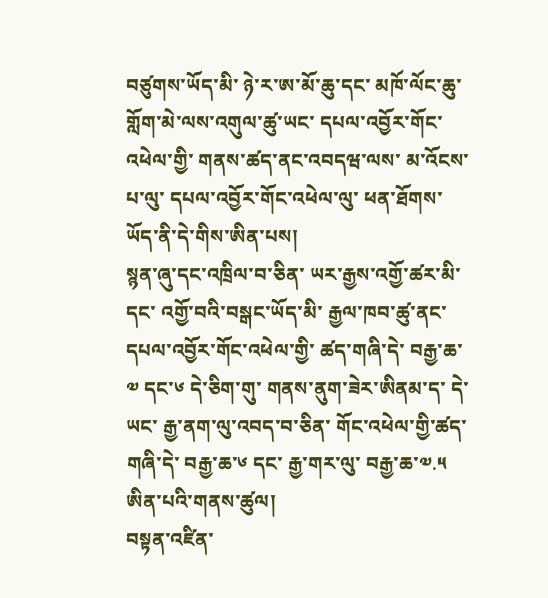བཙུགས་ཡོད་མི་ ཉེ་ར་ཨ་མོ་ཆུ་དང་ མཁོ་ལོང་ཆུ་གློག་མེ་ལས་འགུལ་ཚུ་ཡང་ དཔལ་འབྱོར་གོང་འཕེལ་གྱི་ གནས་ཚད་ནང་འབདཝ་ལས་ མ་འོངས་པ་ལུ་ དཔལ་འབྱོར་གོང་འཕེལ་ལུ་ ཕན་ཐོགས་ཡོད་ནི་དེ་གིས་ཨིན་པས།
སྙན་ཞུ་དང་འཁྲིལ་བ་ཅིན་ ཡར་རྒྱས་འགྱོ་ཚར་མི་དང་ འགྱོ་བའི་བསྒང་ཡོད་མི་ རྒྱལ་ཁབ་ཚུ་ནང་ དཔལ་འབྱོར་གོང་འཕེལ་གྱི་ ཚད་གཞི་དེ་ བརྒྱ་ཆ་༧ དང་༦ དེ་ཅིག་གུ་ གནས་ནུག་ཟེར་ཨིནམ་ད་ དེ་ཡང་ རྒྱ་ནག་ལུ་འབད་བ་ཅིན་ གོང་འཕེལ་གྱི་ཚད་གཞི་དེ་ བརྒྱ་ཆ་༦ དང་ རྒྱ་གར་ལུ་ བརྒྱ་ཆ་༧.༥ ཨིན་པའི་གནས་ཚུལ།
བསྟན་འཛིན་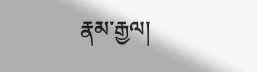རྣམ་རྒྱལ།